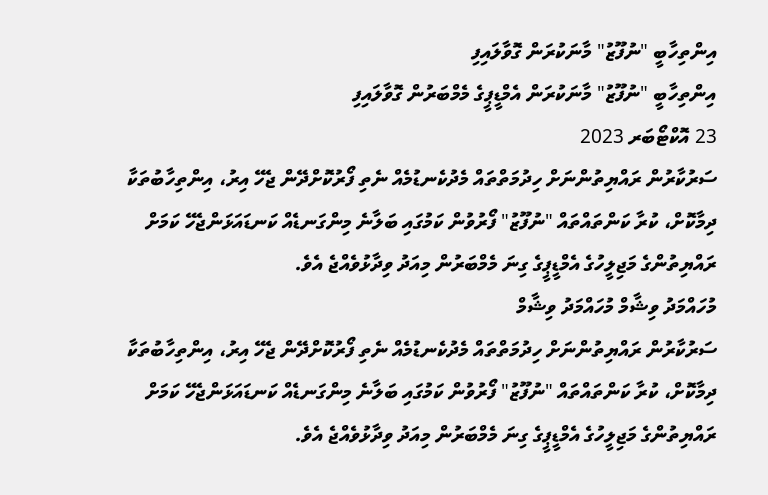އިންތިހާބީ "ނުފޫޒު" މާނަކުރަން ގޮވާލައިފި
އިންތިހާބީ "ނުފޫޒު" މާނަކުރަން އެމްޑީޕީގެ މެމްބަރުން ގޮވާލައިފި
23 އޮކްޓޯބަރ 2023
ސަރުކާރުން ރައްޔިތުންނަށް ހިދުމަތްތައް މެދުކެނޑުމެއް ނެތި ފޯރުކޮށްދޭން ޖެހޭ އިރު، އިންތިހާބުތަކާ ދިމާކޮށް، ކުރާ ކަންތައްތައް "ނުފޫޒު" ފޯރުވުން ކަމުގައި ބަލާނެ މިންގަނޑެއް ކަނޑައަޅަންޖެހޭ ކަމަށް ރައްޔިތުންގެ މަޖިލީހުގެ އެމްޑީޕީގެ ގިނަ މެމްބަރުން މިއަދު ވިދާޅުވެއްޖެ އެވެ.
މުހައްމަދު ވިޝާމް މުހައްމަދު ވިޝާމް
ސަރުކާރުން ރައްޔިތުންނަށް ހިދުމަތްތައް މެދުކެނޑުމެއް ނެތި ފޯރުކޮށްދޭން ޖެހޭ އިރު، އިންތިހާބުތަކާ ދިމާކޮށް، ކުރާ ކަންތައްތައް "ނުފޫޒު" ފޯރުވުން ކަމުގައި ބަލާނެ މިންގަނޑެއް ކަނޑައަޅަންޖެހޭ ކަމަށް ރައްޔިތުންގެ މަޖިލީހުގެ އެމްޑީޕީގެ ގިނަ މެމްބަރުން މިއަދު ވިދާޅުވެއްޖެ އެވެ.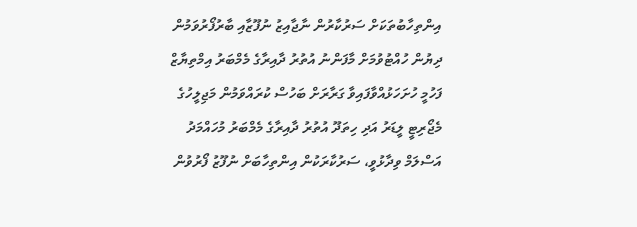އިންތިހާބުތަކަށް ސަރުކާރުން ނާޖާއިޒު ނުފޫޒާއި ބާރުފޯރުވަމުން ދިޔުން ހުއްޓުވުމަށް މާފަންނު އުތުރު ދާއިރާގެ މެމްބަރު އިމްތިޔާޒް ފަހުމީ ހުށަހަޅުއްވާފައިވާ ގަރާރަށް ބަހުސް ކުރައްވަމުން މަޖިލީހުގެ މެޖޯރިޓީ ލީޑަރު އަދި ހިތަދޫ އުތުރު ދާއިރާގެ މެމްބަރު މުހައްމަދު އަސްލަމް ވިދާޅުވީ، ސަރުކާރަކުން އިންތިހާބަށް ނުފޫޒު ފޯރުވުން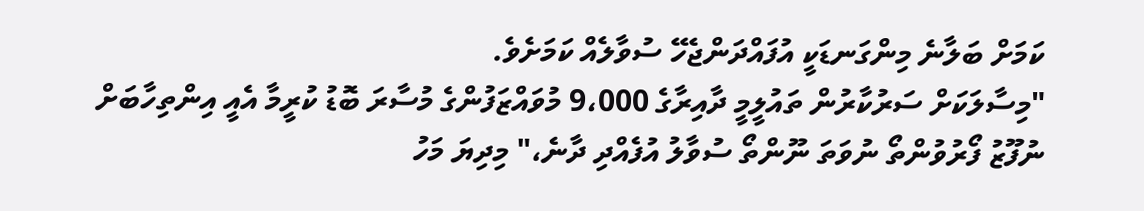ކަމަށް ބަލާނެ މިންގަނޑަކީ އުފައްދަންޖެހޭ ސުވާލެއް ކަމަށެވެ.
"މިސާލަކަށް ސަރުކާރުން ތައުލީމީ ދާއިރާގެ 9،000 މުވައްޒަފުންގެ މުސާރަ ބޮޑު ކުރީމާ އެއީ އިންތިހާބަށް ނުފޫޒު ފޯރުވުންތޯ ނުވަތަ ނޫންތޯ ސުވާލު އުފެއްދި ދާނެ،" މިދިޔަ މަހު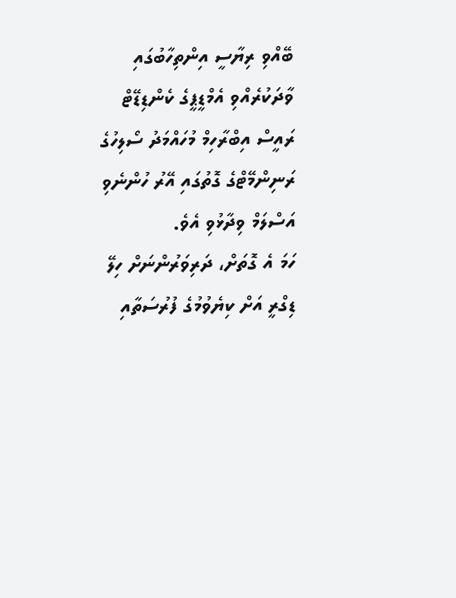ބޭއްވި ރިޔާސީ އިންތިހާބުގައި ވާދަކުރެއްވި އެމްޑީޕީގެ ކެންޑިޑޭޓް ރައީސް އިބްރާހިމް މުހައްމަދު ސޯލިހުގެ ރަނިންމޭޓްގެ ގޮތުގައި އޭރު ހުންނެވި އަސްލަމް ވިދާޅުވި އެވެ.
ހަމަ އެ ގޮތަށް، ދަރިވަރުންނަށް ހިލޭ ޑިގްރީ އަށް ކިޔެވުމުގެ ފުރުސަތާއި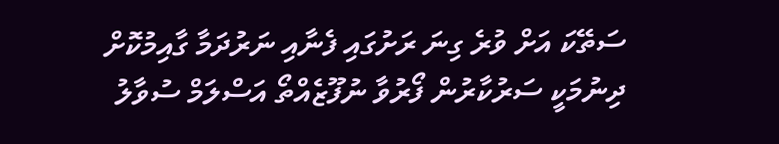ސަތޭކަ އަށް ވުރެ ގިނަ ރަށުގައި ފެނާއި ނަރުދަމާ ގާއިމުކޮށް ދިނުމަކީ ސަރުކާރުން ފޯރުވާ ނުފޫޒެއްތޯ އަސްލަމް ސުވާލު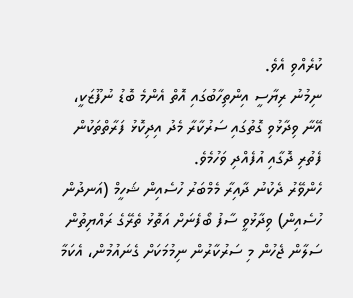ކުރެއްވި އެވެ.
ނިމުނު ރިޔާސީ އިންތިހާބުގައި އޮތް އެންމެ ބޮޑު ނުފޫޒަކީ، އޭނާ ވިދާޅުވި ގޮތުގައި ސަރުކާރާ މެދު އިދިކޮޅު ފަރާތްތަކުން ފެތުރި ދޮގާއި އުފެއްދި ވަހުމެވެ.
ހެންވޭރު ދެކުނު ދާއިރާ މެމްބަރު ހުސެއިން ޝަހީމް (އަނދުން ހުސެއިން) ވިދާޅުވީ ސާފު ބޯފެނަށް އަތޮޅު ތެރޭގެ ރައްޔިތުން ސަލާން ޖެހުން މި ސަރުކާރުން ނިމުމަކަށް ގެނައުމުން، އެކަމާ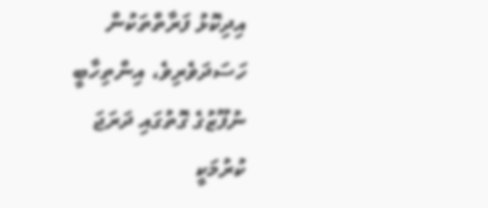އިދިކޮޅު ފަރާތްތަކުން ހަސަދަވެރިވެ، އިންތިހާބީ ނުފޫޒުގެ ގޮތުގައި ދަރަޖަ ކުރުމަކީ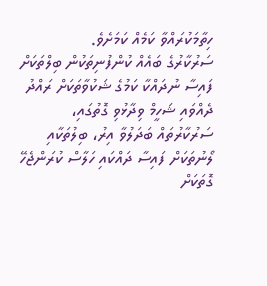ހިތާމަކުރައްވާ ކަމެއް ކަމަށެވެ.
ސަރުކާރުގެ ބައެއް ކުންފުނިތަކުން ބިލްތަކަށް ފައިސާ ނުދައްކާ ކަމުގެ ޝަކުވާތަކަށް ރައްދު ދެއްވައި ޝަހީމް ވިދާޅުވި ގޮތުގައި، ސަރުކާރުތައް ބަދަލުވާ އިރު، ބިލުތަކާއި ލޯނުތަކަށް ފައިސާ ދައްކައި ހަލާސް ކުރަންޖެހޭ ގޮތަކަށް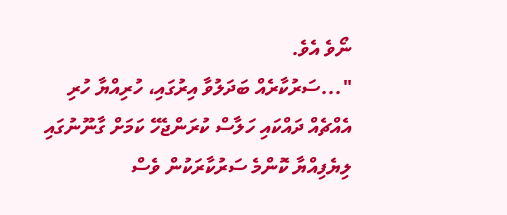ނޯވެ އެވެ.
"...ސަރުކާރެއް ބަދަލުވާ އިރުގައި، ހުރިއްޔާ ހުރި އެއްޗެއް ދައްކައި ހަލާސް ކުރަންޖެހޭ ކަމަށް ގާނޫނުގައި ލިޔެފިއްޔާ ކޮންމެ ސަރުކާރަކުން ވެސް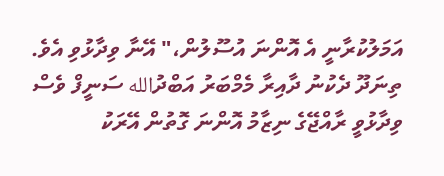އަމަލުކުރާނީ އެ އޮންނަ އުސޫލުން،" އޭނާ ވިދާޅުވި އެވެ.
ތިނަދޫ ދެކުނު ދާއިރާ މެމްބަރު އަބްދުالله ސަނީފް ވެސް ވިދާޅުވީ ރާއްޖޭގެ ނިޒާމު އޮންނަ ގޮތުން އޭރަކު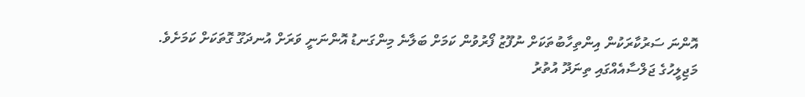އޮންނަ ސަރުކާރަކުން އިންތިހާބުތަކަށް ނުފޫޒު ފޯރުވުން ކަމަށް ބަލާނެ މިންގަނޑު އޮންނަނީ ވަރަށް އުނދަގޫ ގޮތަކަށް ކަމަށެވެ.
މަޖިލީހުގެ ޖަލްސާއެއްގައި ތިނަދޫ އުތުރު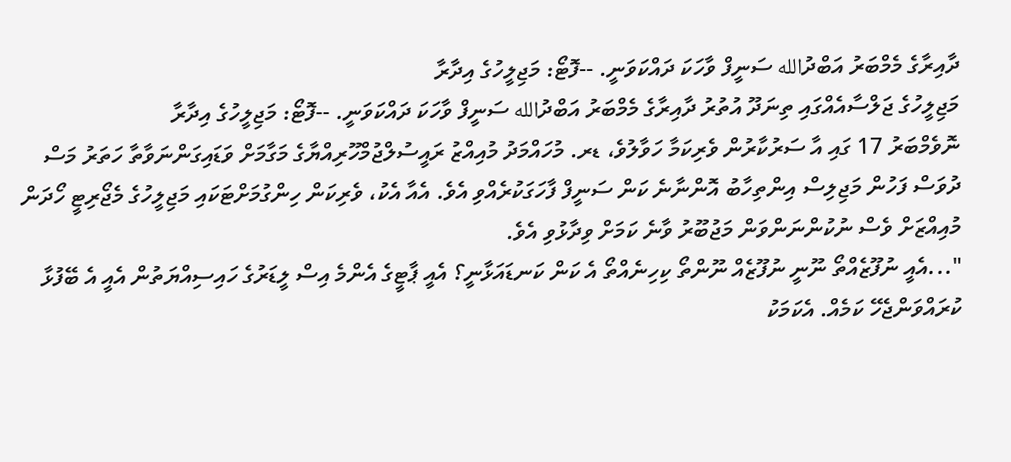ދާއިރާގެ މެމްބަރު އަބްދުالله ސަނީފް ވާހަކަ ދައްކަވަނީ. --ފޮޓޯ: މަޖިލީހުގެ އިދާރާ
މަޖިލީހުގެ ޖަލްސާއެއްގައި ތިނަދޫ އުތުރު ދާއިރާގެ މެމްބަރު އަބްދުالله ސަނީފް ވާހަކަ ދައްކަވަނީ. --ފޮޓޯ: މަޖިލީހުގެ އިދާރާ
ނޮވެމްބަރު 17 ގައި އާ ސަރުކާރުން ވެރިކަމާ ހަވާލުވެ، ޑރ. މުހައްމަދު މުއިއްޒު ރައީސުލްޖުމްހޫރިއްޔާގެ މަގާމަށް ވަޑައިގަންނަވާތާ ހަތަރު މަސް ދުވަސް ފަހުން މަޖިލިސް އިންތިހާބު އޮންނާނެ ކަން ސަނީފް ފާހަގަކުރެއްވި އެވެ. އެއާ އެކު، ވެރިކަން ހިންގުމަށްޓަކައި މަޖިލީހުގެ މެޖޯރިޓީ ހޯދަން މުއިއްޒަށް ވެސް ނުކުންނަންވަން މަޖުބޫރު ވާނެ ކަމަށް ވިދާޅުވި އެވެ.
"...އެއީ ނުފޫޒެއްތޯ ނޫނީ ނުފޫޒެއް ނޫންތޯ ކިހިނެއްތޯ އެ ކަން ކަނޑައަޅާނީ؟ އެއީ ޕާޓީގެ އެންމެ އިސް ލީޑަރުގެ ހައިސިއްޔަތުން އެއީ އެ ބޭފުޅާ ކުރައްވަންޖެހޭ ކަމެއް. އެކަމަކު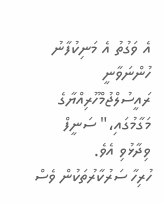އެ ވަގުތު އެ މަނިކުފާނު ހުންނަވާނީ ރައީސުލްޖުމްހޫރިއްޔާގެ މަގާމުގައި،" ސަނީފް ވިދާޅުވި އެވެ.
ހުރިހާ ސަރުކާރުތަކުން ވެސް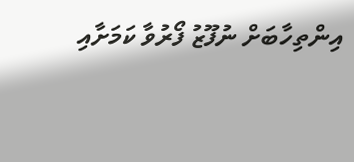އިންތިހާބަށް ނުފޫޒު ފޯރުވާ ކަމަށާއި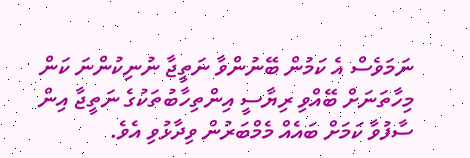ނަމަވެސް އެ ކަމުން ބޭނުންވާ ނަތީޖާ ނުނިކުންނަ ކަން މިހާތަނަށް ބޭއްވި ރިޔާސީ އިންތިހާބުތަކުގެ ނަތީޖާ އިން ސާފުވާ ކަމަށް ބައެއް މެމްބަރުން ވިދާޅުވި އެވެ.